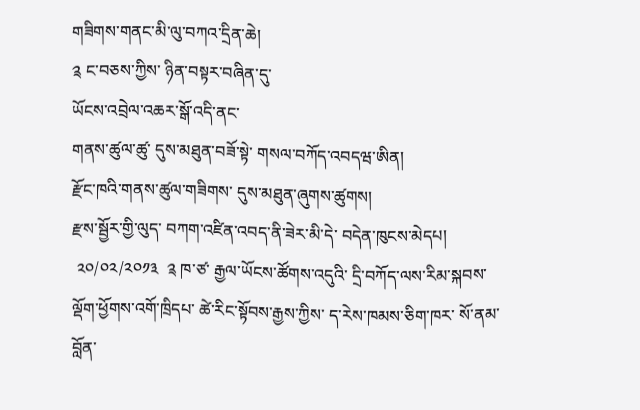གཟིགས་གནང་མི་ལུ་བཀའ་དྲིན་ཆེ།
༉ ང་བཅས་ཀྱིས་ ཉིན་བསྟར་བཞིན་དུ་
ཡོངས་འབྲེལ་འཆར་སྒོ་འདི་ནང་
གནས་ཚུལ་ཚུ་ དུས་མཐུན་བཟོ་སྟེ་ གསལ་བཀོད་འབདཝ་ཨིན།
རྫོང་ཁའི་གནས་ཚུལ་གཟིགས་ དུས་མཐུན་ཞུགས་ཚུགས།
རྫས་སྦྱོར་གྱི་ལུད་ བཀག་འཛིན་འབད་ནི་ཟེར་མི་དེ་ བདེན་ཁུངས་མེདཔ།
 ༢༠/༠༢/༢༠༡༣  ༉ ཁ་ཙ་ རྒྱལ་ཡོངས་ཚོགས་འདུའི་ དྲི་བཀོད་ལས་རིམ་སྐབས་ ལྡོག་ཕྱོགས་འགོ་ཁྲིདཔ་ ཚེ་རིང་སྟོབས་རྒྱས་ཀྱིས་ ད་རེས་ཁམས་ཅིག་ཁར་ སོ་ནམ་བློན་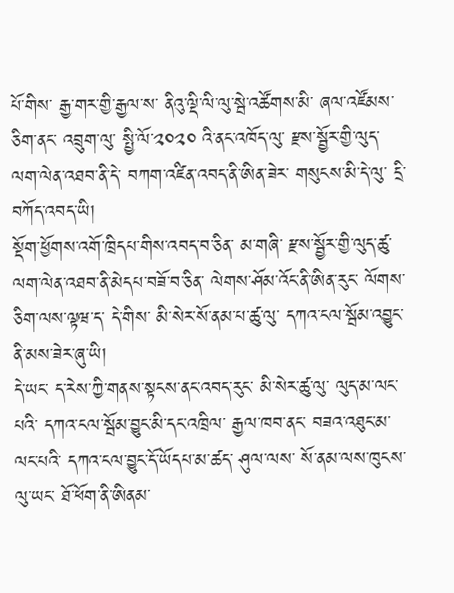པོ་གིས་ རྒྱ་གར་གྱི་རྒྱལ་ས་ ནིའུ་ལྡི་ལི་ལུ་སྦེ་འཚོགས་མི་ ཞལ་འཛོམས་ཅིག་ནང་ འབྲུག་ལུ་ སྤྱི་ལོ་༢༠༢༠ འི་ནང་འཁོད་ལུ་ རྫས་སྦྱོར་གྱི་ལུད་ ལག་ལེན་འཐབ་ནི་དེ་ བཀག་འཛིན་འབད་ནི་ཨིན་ཟེར་ གསུངས་མི་དེ་ལུ་ དྲི་བཀོད་འབད་ཡི།
སྡོག་ཕྱོགས་འགོ་ཁྲིདཔ་གིས་འབད་བ་ཅིན་ མ་གཞི་ རྫས་སྦྱོར་གྱི་ལུད་ཚུ་ ལག་ལེན་འཐབ་ནི་མེདཔ་བཟོ་བ་ཅིན་ ལེགས་ཤོམ་འོང་ནི་ཨིན་རུང་ ལོགས་ཅིག་ལས་ལྟཝ་ད་ དེ་གིས་ མི་སེར་སོ་ནམ་པ་ཚུ་ལུ་ དཀའ་ངལ་སྦོམ་འབྱུང་ནི་མས་ཟེར་ཞུ་ཡི།
དེ་ཡང་ ད་རེས་ཀྱི་གནས་སྟངས་ནང་འབད་རུང་ མི་སེར་ཚུ་ལུ་ ལུད་མ་ལང་པའི་ དཀའ་ངལ་སྦོམ་བྱུང་མི་དང་འཁྲིལ་ རྒྱལ་ཁབ་ནང་ བཟའ་འཐུང་མ་ལང་པའི་ དཀའ་ངལ་བྱུང་དོ་ཡོདཔ་མ་ཚད་ ཤུལ་ལས་ སོ་ནམ་ལས་ཁུངས་ལུ་ཡང་ ཐོ་ཕོག་ནི་ཨིནམ་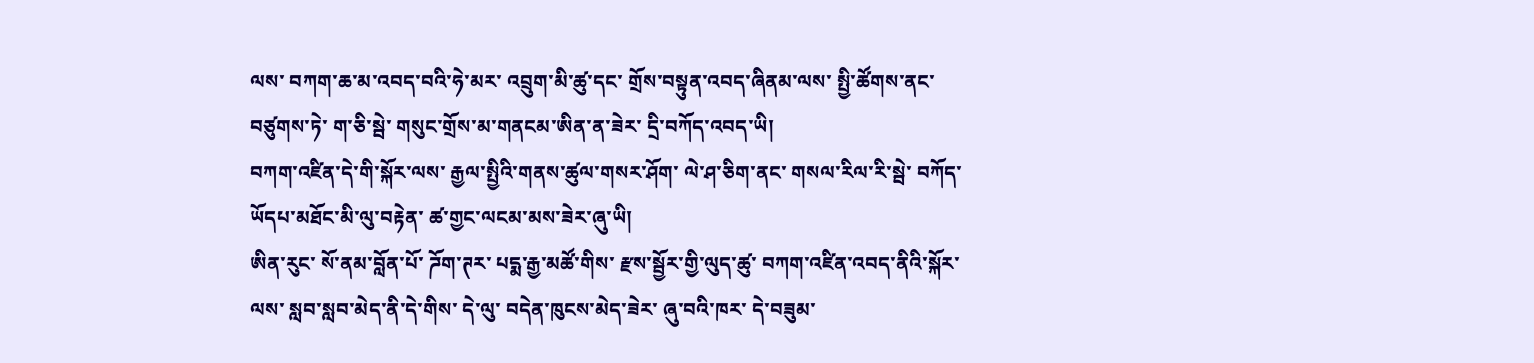ལས་ བཀག་ཆ་མ་འབད་བའི་ཧེ་མར་ འབྲུག་མི་ཚུ་དང་ གྲོས་བསྟུན་འབད་ཞིནམ་ལས་ སྤྱི་ཚོགས་ནང་ བཙུགས་ཏེ་ ག་ཅི་སྦེ་ གསུང་གྲོས་མ་གནངམ་ཨིན་ན་ཟེར་ དྲི་བཀོད་འབད་ཡི།
བཀག་འཛིན་དེ་གི་སྐོར་ལས་ རྒྱལ་སྤྱིའི་གནས་ཚུལ་གསར་ཤོག་ ལེ་ཤ་ཅིག་ནང་ གསལ་རིལ་རི་སྦེ་ བཀོད་ཡོདཔ་མཐོང་མི་ལུ་བརྟེན་ ཚ་གྱང་ལངམ་མས་ཟེར་ཞུ་ཡི།
ཨིན་རུང་ སོ་ནམ་བློན་པོ་ ཌོག་ཊར་ པདྨ་རྒྱ་མཚོ་གིས་ རྫས་སྦྱོར་གྱི་ལུད་ཚུ་ བཀག་འཛིན་འབད་ནིའི་སྐོར་ལས་ སླབ་སླབ་མེད་ནི་དེ་གིས་ དེ་ལུ་ བདེན་ཁུངས་མེད་ཟེར་ ཞུ་བའི་ཁར་ དེ་བཟུམ་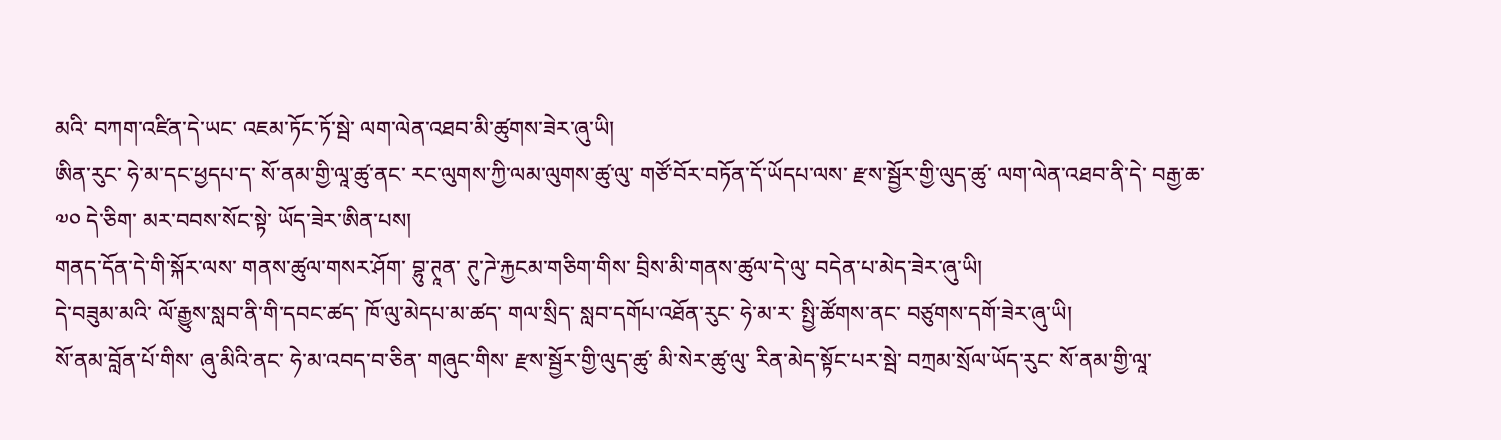མའི་ བཀག་འཛིན་དེ་ཡང་ འཇམ་ཏོང་ཏོ་སྦེ་ ལག་ལེན་འཐབ་མི་ཚུགས་ཟེར་ཞུ་ཡི།
ཨིན་རུང་ ཧེ་མ་དང་ཕྱདཔ་ད་ སོ་ནམ་གྱི་ལཱ་ཚུ་ནང་ རང་ལུགས་ཀྱི་ལམ་ལུགས་ཚུ་ལུ་ གཙོ་བོར་བཏོན་དོ་ཡོདཔ་ལས་ རྫས་སྦྱོར་གྱི་ལུད་ཚུ་ ལག་ལེན་འཐབ་ནི་དེ་ བརྒྱ་ཆ་༧༠ དེ་ཅིག་ མར་བབས་སོང་སྟེ་ ཡོད་ཟེར་ཨིན་པས།
གནད་དོན་དེ་གི་སྐོར་ལས་ གནས་ཚུལ་གསར་ཤོག་ བྷུ་ཊཱན་ ཊུ་ཌེ་རྐྱངམ་གཅིག་གིས་ བྲིས་མི་གནས་ཚུལ་དེ་ལུ་ བདེན་པ་མེད་ཟེར་ཞུ་ཡི།
དེ་བཟུམ་མའི་ ལོ་རྒྱུས་སླབ་ནི་གི་དབང་ཚད་ ཁོ་ལུ་མེདཔ་མ་ཚད་ གལ་སྲིད་ སླབ་དགོཔ་འཐོན་རུང་ ཧེ་མ་ར་ སྤྱི་ཚོགས་ནང་ བཙུགས་དགོ་ཟེར་ཞུ་ཡི།
སོ་ནམ་བློན་པོ་གིས་ ཞུ་མིའི་ནང་ ཧེ་མ་འབད་བ་ཅིན་ གཞུང་གིས་ རྫས་སྦྱོར་གྱི་ལུད་ཚུ་ མི་སེར་ཚུ་ལུ་ རིན་མེད་སྟོང་པར་སྦེ་ བཀྲམ་སྲོལ་ཡོད་རུང་ སོ་ནམ་གྱི་ལཱ་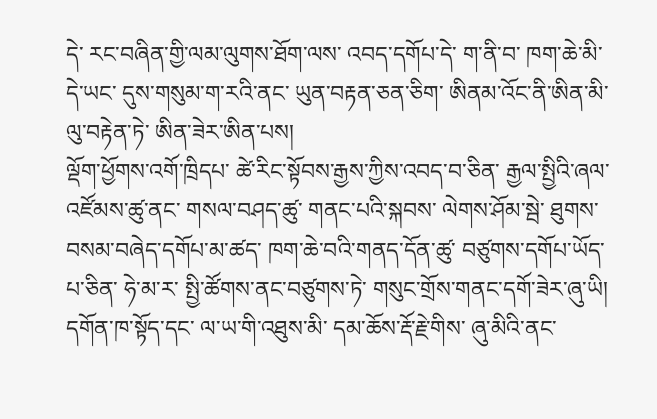དེ་ རང་བཞིན་གྱི་ལམ་ལུགས་ཐོག་ལས་ འབད་དགོཔ་དེ་ ག་ནི་བ་ ཁག་ཆེ་མི་དེ་ཡང་ དུས་གསུམ་ག་རའི་ནང་ ཡུན་བརྟན་ཅན་ཅིག་ ཨིནམ་འོང་ནི་ཨིན་མི་ལུ་བརྟེན་ཏེ་ ཨིན་ཟེར་ཨིན་པས།
ལྡོག་ཕྱོགས་འགོ་ཁྲིདཔ་ ཚེ་རིང་སྟོབས་རྒྱས་ཀྱིས་འབད་བ་ཅིན་ རྒྱལ་སྤྱིའི་ཞལ་འཛོམས་ཚུ་ནང་ གསལ་བཤད་ཚུ་ གནང་པའི་སྐབས་ ལེགས་ཤོམ་སྦེ་ ཐུགས་བསམ་བཞེད་དགོཔ་མ་ཚད་ ཁག་ཆེ་བའི་གནད་དོན་ཚུ་ བཙུགས་དགོཔ་ཡོད་པ་ཅིན་ ཧེ་མ་ར་ སྤྱི་ཚོགས་ནང་བཙུགས་ཏེ་ གསུང་གྲོས་གནང་དགོ་ཟེར་ཞུ་ཡི།
དགོན་ཁ་སྟོད་དང་ ལ་ཡ་གི་འཐུས་མི་ དམ་ཆོས་རྡོ་རྗེ་གིས་ ཞུ་མིའི་ནང་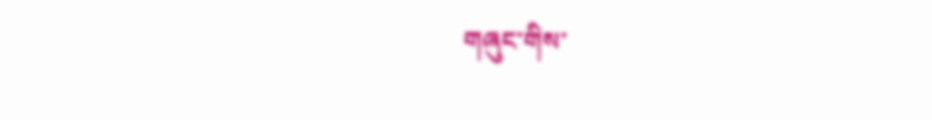གཞུང་གིས་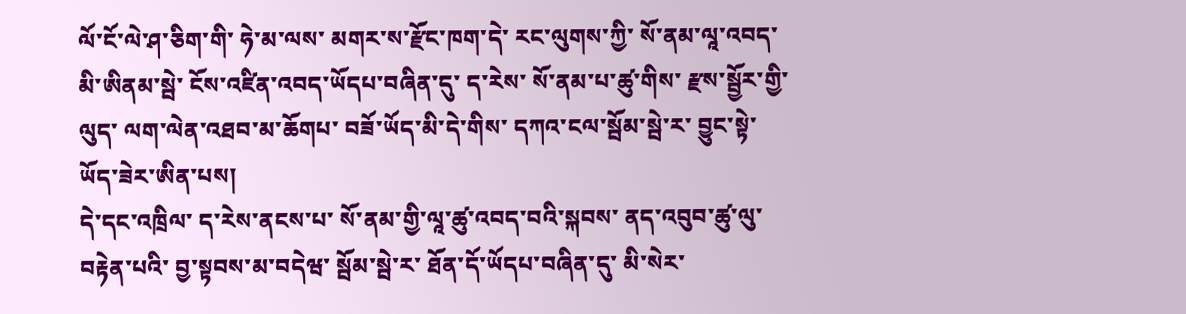ལོ་ངོ་ལེ་ཤ་ཅིག་གི་ ཧེ་མ་ལས་ མགར་ས་རྫོང་ཁག་དེ་ རང་ལུགས་ཀྱི་ སོ་ནམ་ལཱ་འབད་མི་ཨིནམ་སྦེ་ ངོས་འཛིན་འབད་ཡོདཔ་བཞིན་དུ་ ད་རེས་ སོ་ནམ་པ་ཚུ་གིས་ རྫས་སྦྱོར་གྱི་ལུད་ ལག་ལེན་འཐབ་མ་ཆོགཔ་ བཟོ་ཡོད་མི་དེ་གིས་ དཀའ་ངལ་སྦོམ་སྦེ་ར་ བྱུང་སྟེ་ཡོད་ཟེར་ཨིན་པས།
དེ་དང་འཁྲིལ་ ད་རེས་ནངས་པ་ སོ་ནམ་གྱི་ལཱ་ཚུ་འབད་བའི་སྐབས་ ནད་འབུབ་ཚུ་ལུ་བརྟེན་པའི་ བྱ་སྟབས་མ་བདེཝ་ སྦོམ་སྦེ་ར་ ཐོན་དོ་ཡོདཔ་བཞིན་དུ་ མི་སེར་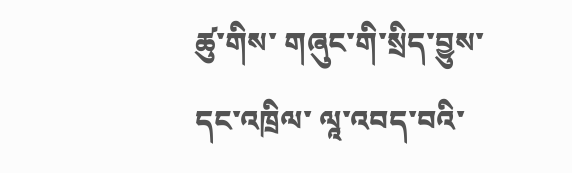ཚུ་གིས་ གཞུང་གི་སྲིད་བྱུས་དང་འཁྲིལ་ ལཱ་འབད་བའི་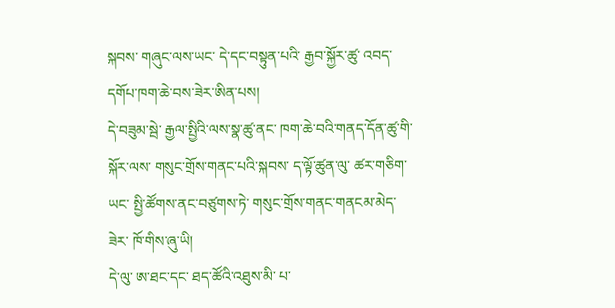སྐབས་ གཞུང་ལས་ཡང་ དེ་དང་བསྟུན་པའི་ རྒྱབ་སྐྱོར་ཚུ་ འབད་དགོཔ་ཁག་ཆེ་བས་ཟེར་ཨིན་པས།
དེ་བཟུམ་སྦེ་ རྒྱལ་སྤྱིའི་ལས་སྣ་ཚུ་ནང་ ཁག་ཆེ་བའི་གནད་དོན་ཚུ་གི་སྐོར་ལས་ གསུང་གྲོས་གནང་པའི་སྐབས་ ད་ལྟོ་ཚུན་ལུ་ ཚར་གཅིག་ཡང་ སྤྱི་ཚོགས་ནང་བཙུགས་ཏེ་ གསུང་གྲོས་གནང་གནངམ་མེད་ཟེར་ ཁོ་གིས་ཞུ་ཡི།
དེ་ལུ་ ཨ་ཐང་དང་ ཐད་ཚོའི་འཐུས་མི་ པ་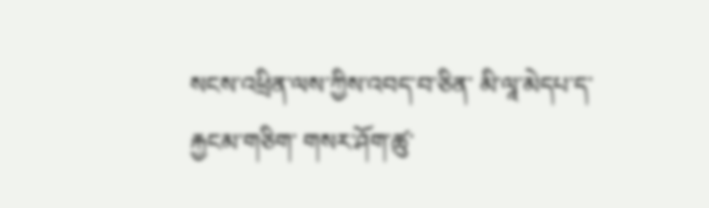སངས་འཕྲིན་ལས་ཀྱིས་འབད་བ་ཅིན་ མི་ལཱ་མེདཔ་ད་རྐྱངམ་གཅིག་ གསར་ཤོག་ཚུ་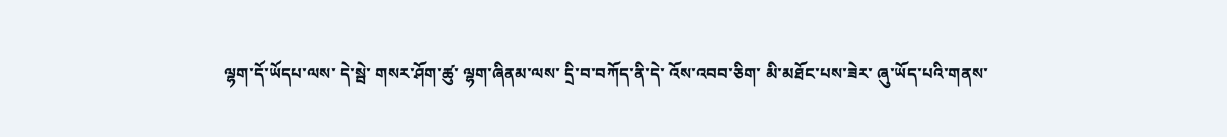ལྷག་དོ་ཡོདཔ་ལས་ དེ་སྦེ་ གསར་ཤོག་ཚུ་ ལྷག་ཞིནམ་ལས་ དྲི་བ་བཀོད་ནི་དེ་ འོས་འབབ་ཅིག་ མི་མཐོང་པས་ཟེར་ ཞུ་ཡོད་པའི་གནས་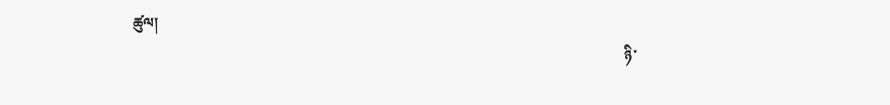ཚུལ།
                                                                                                                                       ཉི་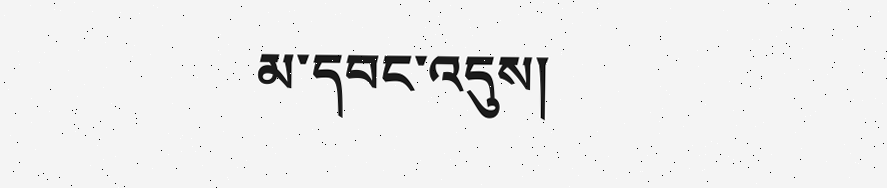མ་དབང་འདུས།